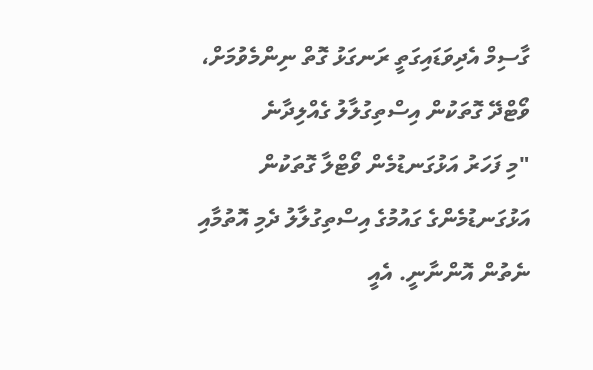ގާސިމް އެދިވަޑައިގަތީ ރަނގަޅު ގޮތް ނިންމެވުމަށް، ވޯޓްދޭ ގޮތަކުން އިސްތިގުލާލު ގެއްލިދާނެ
"މި ފަހަރު އަޅުގަނޑުމެން ވޯޓްލާ ގޮތަކުން އަޅުގަނޑުމެންގެ ގައުމުގެ އިސްތިގުލާލު ދެމި އޮތުމާއި ނެތުން އޮންނާނީ. އެއީ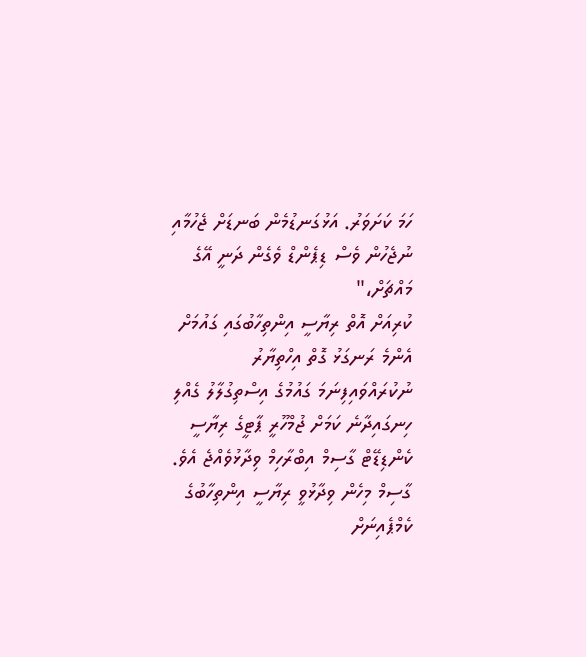ހަމަ ކަށަވަރު. އަޅުގަނޑުމެން ބަނޑަށް ޖެހުމާއި ނުޖެހުން ވެސް ޑިޕެންޑް ވެގެން ދަނީ އޭގެ މައްޗަށް،"
ކުރިއަށް އޮތް ރިޔާސީ އިންތިހާބުގައި ގައުމަށް އެންމެ ރަނގަޅު ގޮތް އިހްތިޔާރު ނުކުރައްވައިފިނަމަ ގައުމުގެ އިސްތިގުލާލު ގެއްލި ހިނގައިދާނެ ކަމަށް ޖުމްހޫރީ ޕާޓީގެ ރިޔާސީ ކެންޑިޑޭޓް ގާސިމް އިބްރާހިމް ވިދާޅުވެއްޖެ އެވެ.
ގާސިމް މިހެން ވިދާޅުވީ ރިޔާސީ އިންތިހާބުގެ ކެމްޕެއިނަށް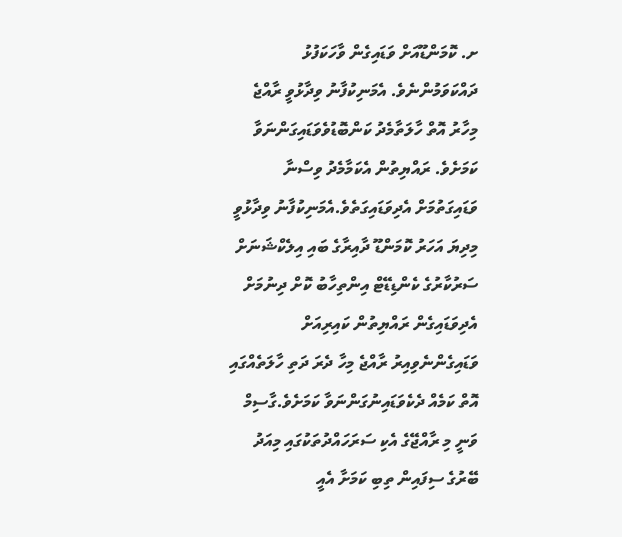ށ. ކޮމަންޑޫއަށް ވަޑައިގެން ވާހަކަފުޅު ދައްކަވަމުންނެވެ. އެމަނިކުފާނު ވިދާޅުވީ ރާއްޖެ މިހާރު އޮތް ހާލަތާމެދު ކަންބޮޑުވެވަޑައިގަންނަވާ ކަމަށެވެ. ރައްޔިތުން އެކަމާމެދު ވިސްނާ ވަޑައިގަތުމަށް އެދިވަޑައިގަތެވެ.އެމަނިކުފާނު ވިދާޅުވީ މިދިޔަ އަހަރު ކޮމަންޑޫ ދާއިރާގެ ބައި އިލެކްޝަނަށް ސަރުކާރުގެ ކެންޑިޑޭޓް އިންތިހާބު ކޮށް ދިނުމަށް އެދިވަޑައިގެން ރައްޔިތުން ކައިރިއަށް ވަޑައިގެންނެވިއިރު ރާއްޖެ މިހާ ދެރަ ދަތި ހާލަތެއްގައި އޮތް ކަމެއް ދެކެވަޑައިނުގަންނަވާ ކަމަށެވެ.ގާސިމް ވަނީ މި ރާއްޖޭގެ އެކި ސަރަހައްދުތަކުގައި މިއަދު ބޭރުގެ ސިފައިން ތިބި ކަމަށާ އެއީ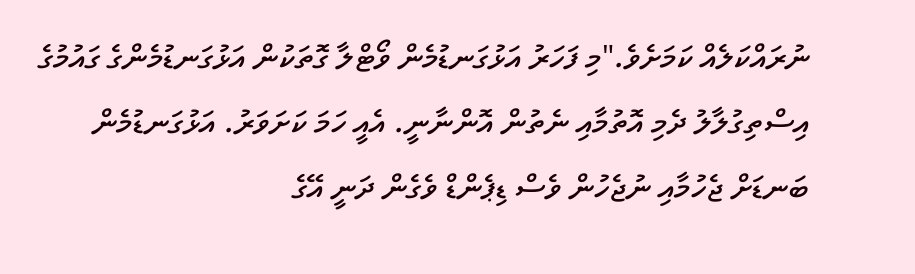ނުރައްކަލެއް ކަމަށެވެ."މި ފަހަރު އަޅުގަނޑުމެން ވޯޓްލާ ގޮތަކުން އަޅުގަނޑުމެންގެ ގައުމުގެ އިސްތިގުލާލު ދެމި އޮތުމާއި ނެތުން އޮންނާނީ. އެއީ ހަމަ ކަށަވަރު. އަޅުގަނޑުމެން ބަނޑަށް ޖެހުމާއި ނުޖެހުން ވެސް ޑިޕެންޑް ވެގެން ދަނީ އޭގެ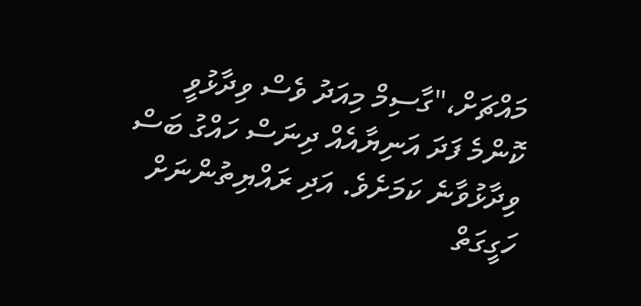މައްޗަށް،"ގާސިމް މިއަދު ވެސް ވިދާޅުވީ ކޮންމެ ފަދަ އަނިޔާއެއް ދިނަސް ހައްގު ބަސް ވިދާޅުވާނެ ކަމަށެވެ. އަދި ރައްޔިތުންނަށް ހަގީގަތް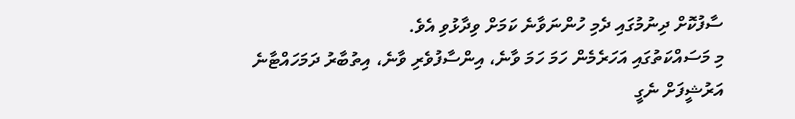ސާފުކޮށް ދިނުމުގައި ދެމި ހުންނަވާނެ ކަމަށް ވިދާޅުވި އެވެ.
މި މަސައްކަތުގައި އަހަރެމެން ހަމަ ހަމަ ވާނެ، އިންސާފުވެރި ވާނެ، އިތުބާރު ދަމަހައްޓާނެ
އަރުޝީފަށް ނެގީ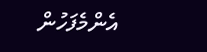އެންމެފަހުން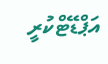އަޕްޑޭޓްކުރީ